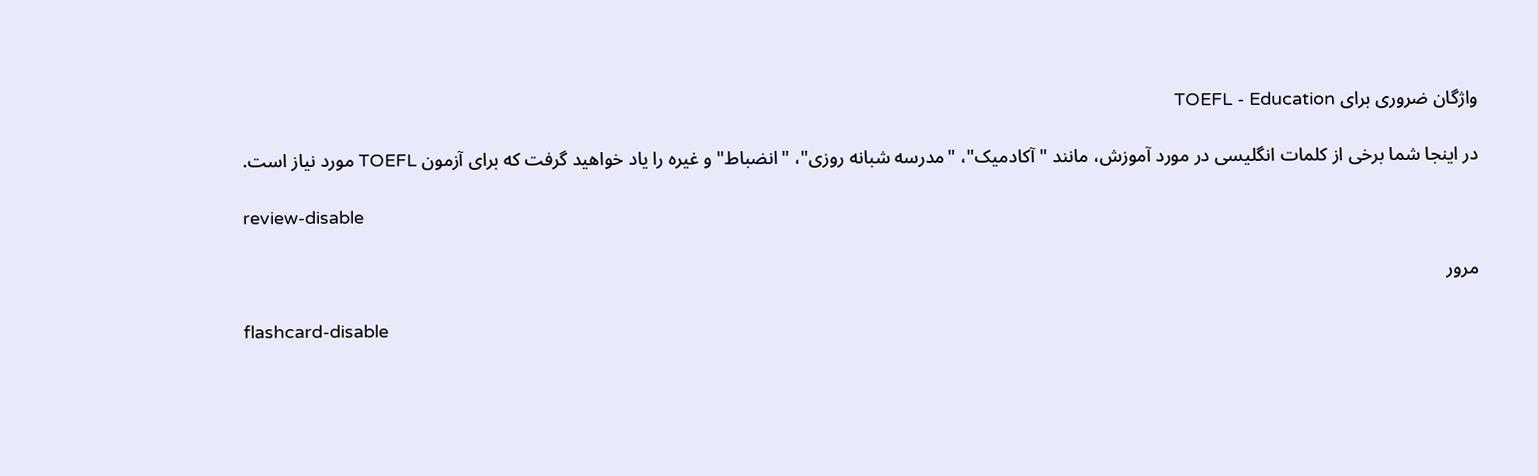واژگان ضروری برای TOEFL - Education

در اینجا شما برخی از کلمات انگلیسی در مورد آموزش، مانند "آکادمیک"، "مدرسه شبانه روزی"، "انضباط" و غیره را یاد خواهید گرفت که برای آزمون TOEFL مورد نیاز است.

review-disable

مرور

flashcard-disable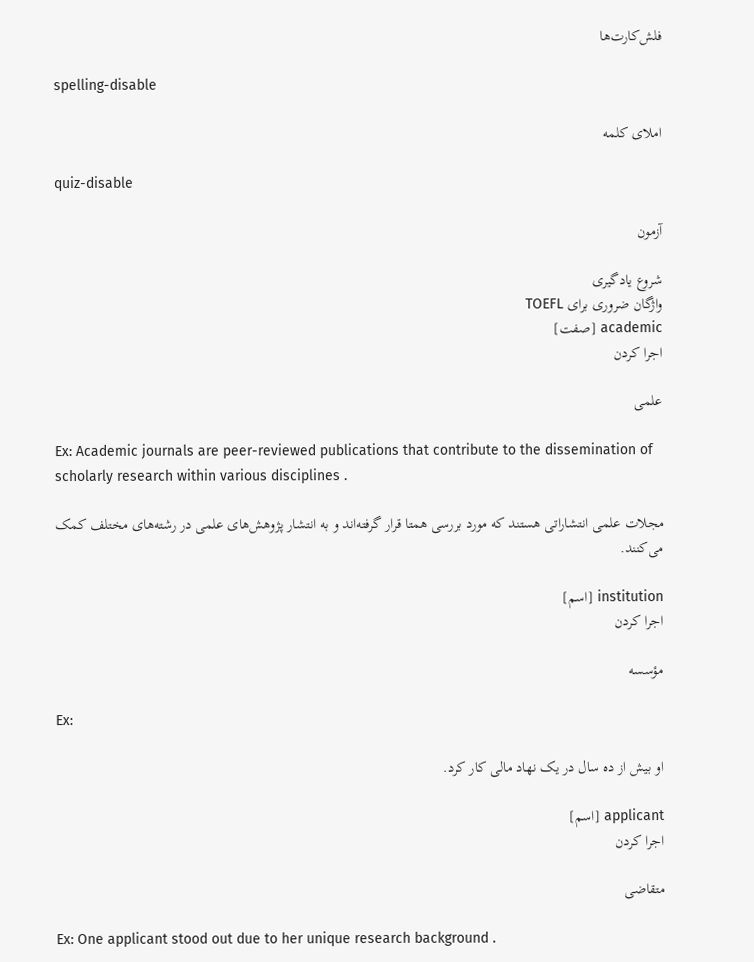فلش‌کارت‌ها

spelling-disable

املای کلمه

quiz-disable

آزمون

شروع یادگیری
واژگان ضروری برای TOEFL
academic [صفت]
اجرا کردن

علمی

Ex: Academic journals are peer-reviewed publications that contribute to the dissemination of scholarly research within various disciplines .

مجلات علمی انتشاراتی هستند که مورد بررسی همتا قرار گرفته‌اند و به انتشار پژوهش‌های علمی در رشته‌های مختلف کمک می‌کنند.

institution [اسم]
اجرا کردن

مؤسسه

Ex:

او بیش از ده سال در یک نهاد مالی کار کرد.

applicant [اسم]
اجرا کردن

متقاضی

Ex: One applicant stood out due to her unique research background .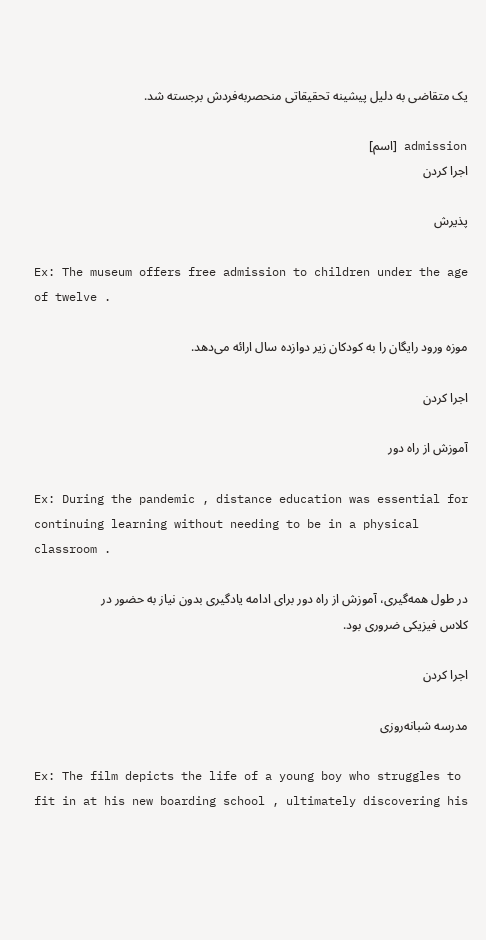یک متقاضی به دلیل پیشینه تحقیقاتی منحصربه‌فردش برجسته شد.

admission [اسم]
اجرا کردن

پذیرش

Ex: The museum offers free admission to children under the age of twelve .

موزه ورود رایگان را به کودکان زیر دوازده سال ارائه می‌دهد.

اجرا کردن

آموزش از راه دور

Ex: During the pandemic , distance education was essential for continuing learning without needing to be in a physical classroom .

در طول همه‌گیری، آموزش از راه دور برای ادامه یادگیری بدون نیاز به حضور در کلاس فیزیکی ضروری بود.

اجرا کردن

مدرسه شبانه‌روزی

Ex: The film depicts the life of a young boy who struggles to fit in at his new boarding school , ultimately discovering his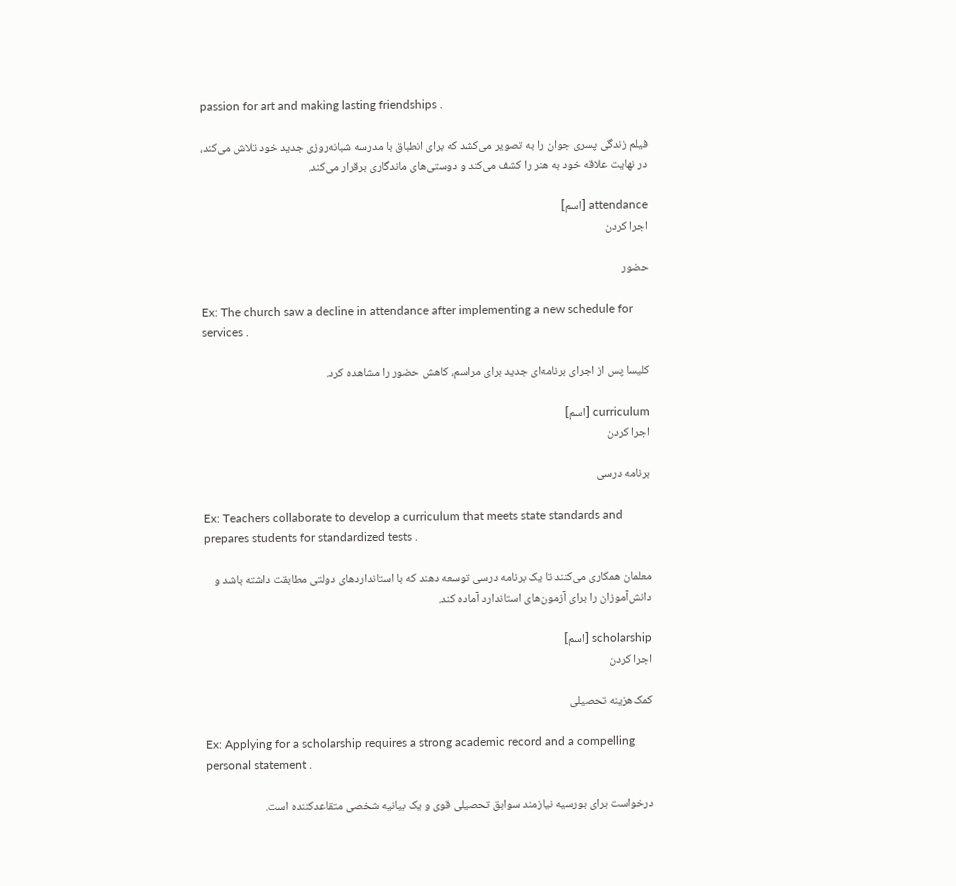passion for art and making lasting friendships .

فیلم زندگی پسری جوان را به تصویر می‌کشد که برای انطباق با مدرسه شبانه‌روزی جدید خود تلاش می‌کند، در نهایت علاقه خود به هنر را کشف می‌کند و دوستی‌های ماندگاری برقرار می‌کند.

attendance [اسم]
اجرا کردن

حضور

Ex: The church saw a decline in attendance after implementing a new schedule for services .

کلیسا پس از اجرای برنامه‌ای جدید برای مراسم، کاهش حضور را مشاهده کرد.

curriculum [اسم]
اجرا کردن

برنامه درسی

Ex: Teachers collaborate to develop a curriculum that meets state standards and prepares students for standardized tests .

معلمان همکاری می‌کنند تا یک برنامه درسی توسعه دهند که با استانداردهای دولتی مطابقت داشته باشد و دانش‌آموزان را برای آزمون‌های استاندارد آماده کند.

scholarship [اسم]
اجرا کردن

کمک‌هزینه تحصیلی

Ex: Applying for a scholarship requires a strong academic record and a compelling personal statement .

درخواست برای بورسیه نیازمند سوابق تحصیلی قوی و یک بیانیه شخصی متقاعدکننده است.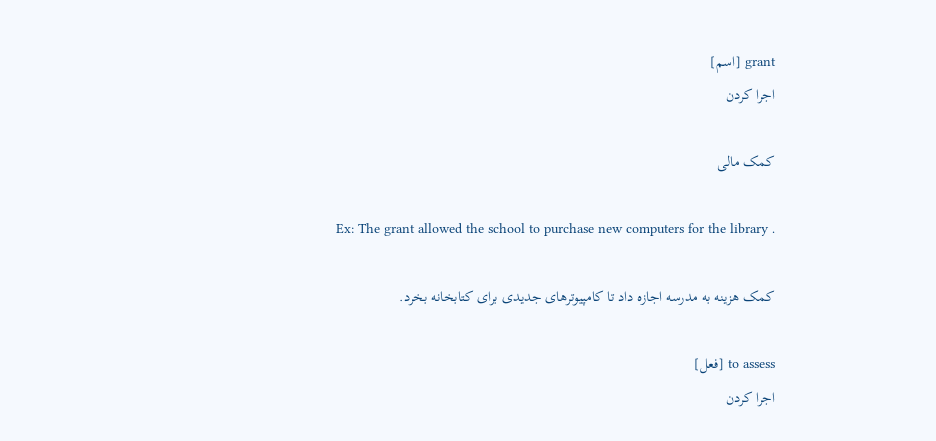grant [اسم]
اجرا کردن

کمک مالی

Ex: The grant allowed the school to purchase new computers for the library .

کمک هزینه به مدرسه اجازه داد تا کامپیوترهای جدیدی برای کتابخانه بخرد.

to assess [فعل]
اجرا کردن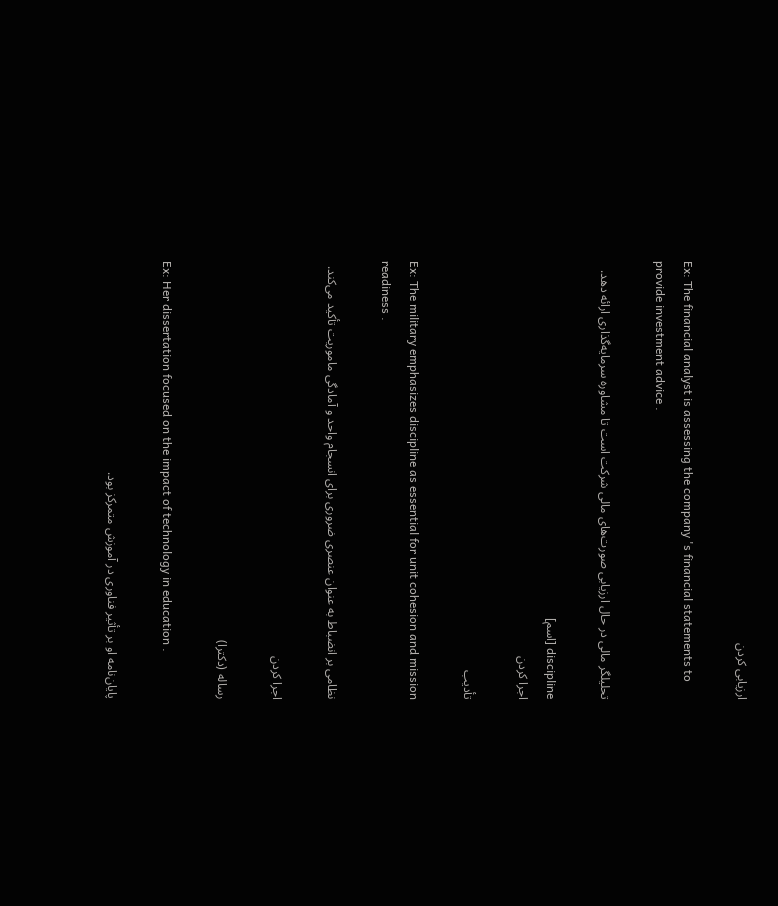ارزیابی کردن

Ex: The financial analyst is assessing the company 's financial statements to provide investment advice .

تحلیلگر مالی در حال ارزیابی صورت‌های مالی شرکت است تا مشاوره سرمایه‌گذاری ارائه دهد.

discipline [اسم]
اجرا کردن

تأدیب

Ex: The military emphasizes discipline as essential for unit cohesion and mission readiness .

نظامی بر انضباط به عنوان عنصری ضروری برای انسجام واحد و آمادگی ماموریت تأکید می‌کند.

اجرا کردن

رساله (دکترا)

Ex: Her dissertation focused on the impact of technology in education .

پایان‌نامه او بر تأثیر فناوری در آموزش متمرکز بود.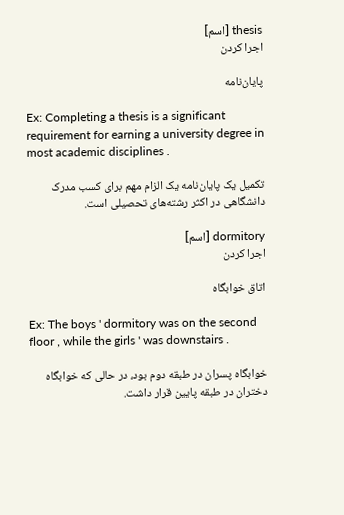thesis [اسم]
اجرا کردن

پایان‌نامه

Ex: Completing a thesis is a significant requirement for earning a university degree in most academic disciplines .

تکمیل یک پایان‌نامه یک الزام مهم برای کسب مدرک دانشگاهی در اکثر رشته‌های تحصیلی است.

dormitory [اسم]
اجرا کردن

اتاق خوابگاه

Ex: The boys ' dormitory was on the second floor , while the girls ' was downstairs .

خوابگاه پسران در طبقه دوم بود، در حالی که خوابگاه دختران در طبقه پایین قرار داشت.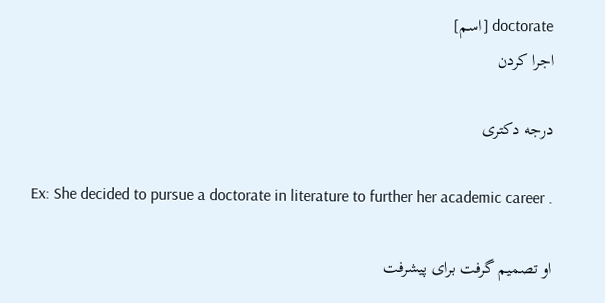doctorate [اسم]
اجرا کردن

درجه دکتری

Ex: She decided to pursue a doctorate in literature to further her academic career .

او تصمیم گرفت برای پیشرفت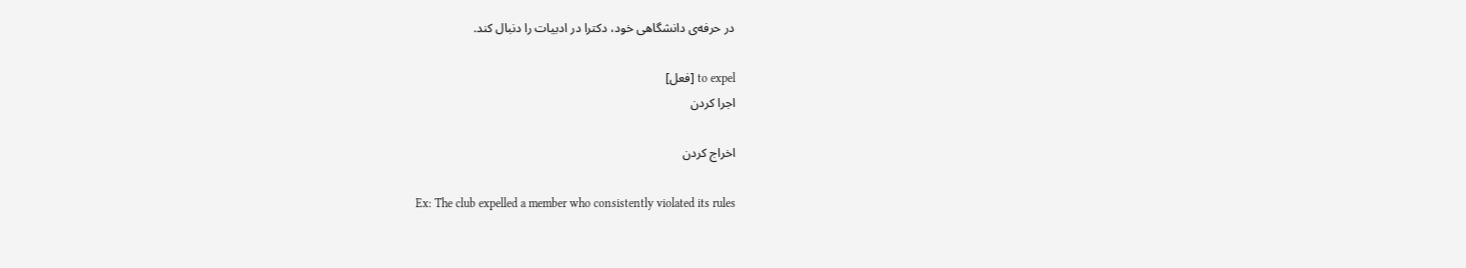در حرفه‌ی دانشگاهی خود، دکترا در ادبیات را دنبال کند.

to expel [فعل]
اجرا کردن

اخراج کردن

Ex: The club expelled a member who consistently violated its rules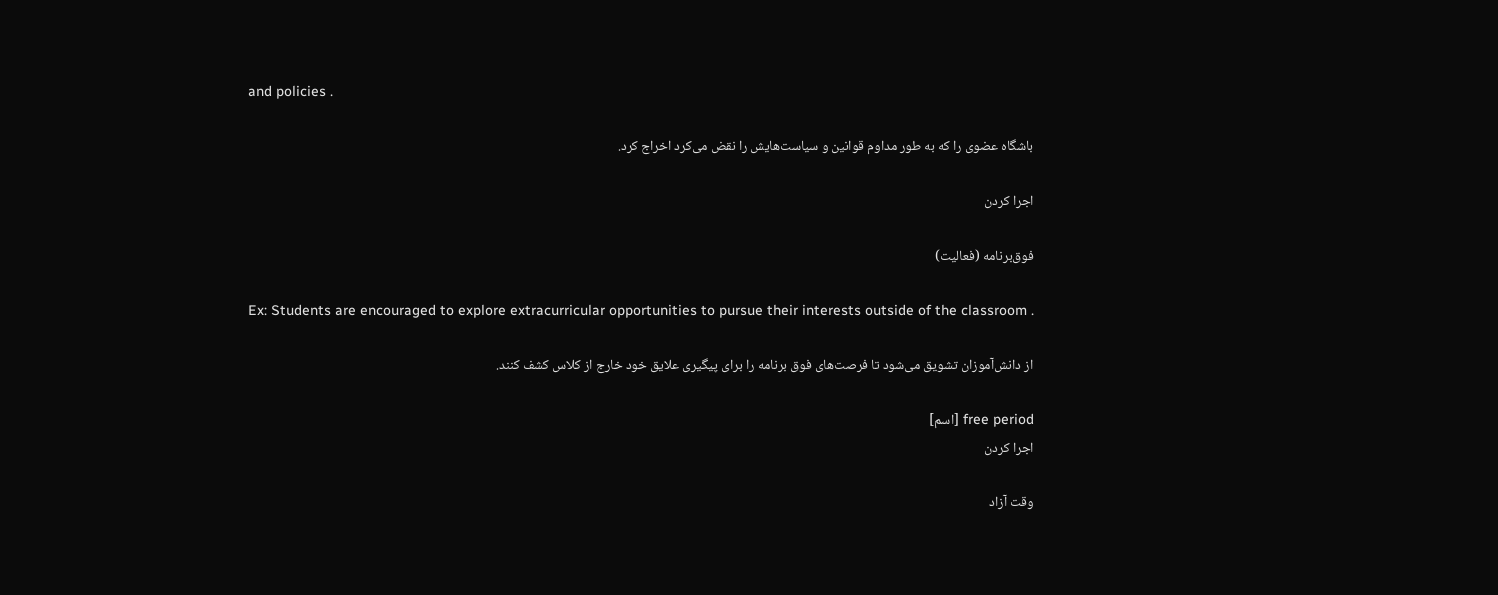and policies .

باشگاه عضوی را که به طور مداوم قوانین و سیاست‌هایش را نقض می‌کرد اخراج کرد.

اجرا کردن

فوق‌برنامه (فعالیت)

Ex: Students are encouraged to explore extracurricular opportunities to pursue their interests outside of the classroom .

از دانش‌آموزان تشویق می‌شود تا فرصت‌های فوق برنامه را برای پیگیری علایق خود خارج از کلاس کشف کنند.

free period [اسم]
اجرا کردن

وقت آزاد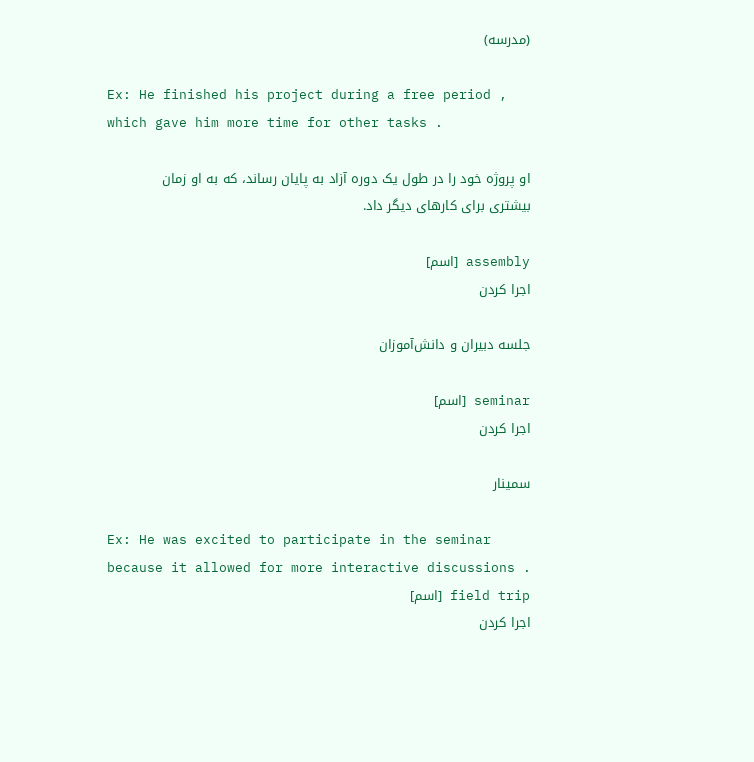(مدرسه)

Ex: He finished his project during a free period , which gave him more time for other tasks .

او پروژه خود را در طول یک دوره آزاد به پایان رساند، که به او زمان بیشتری برای کارهای دیگر داد.

assembly [اسم]
اجرا کردن

جلسه دبیران و دانش‌آموزان

seminar [اسم]
اجرا کردن

سمینار

Ex: He was excited to participate in the seminar because it allowed for more interactive discussions .
field trip [اسم]
اجرا کردن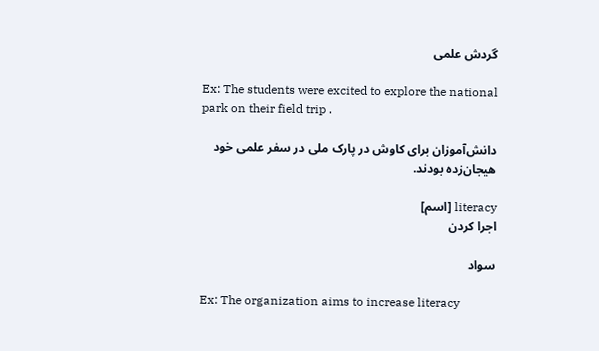گردش علمی

Ex: The students were excited to explore the national park on their field trip .

دانش‌آموزان برای کاوش در پارک ملی در سفر علمی خود هیجان‌زده بودند.

literacy [اسم]
اجرا کردن

سواد

Ex: The organization aims to increase literacy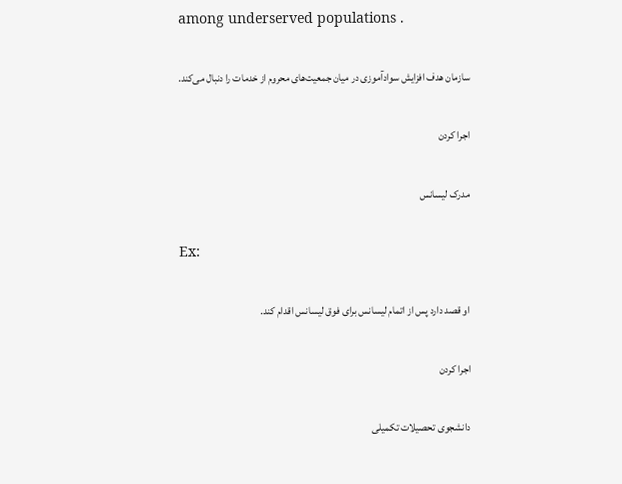among underserved populations .

سازمان هدف افزایش سوادآموزی در میان جمعیت‌های محروم از خدمات را دنبال می‌کند.

اجرا کردن

مدرک لیسانس

Ex:

او قصد دارد پس از اتمام لیسانس برای فوق لیسانس اقدام کند.

اجرا کردن

دانشجوی تحصیلات تکمیلی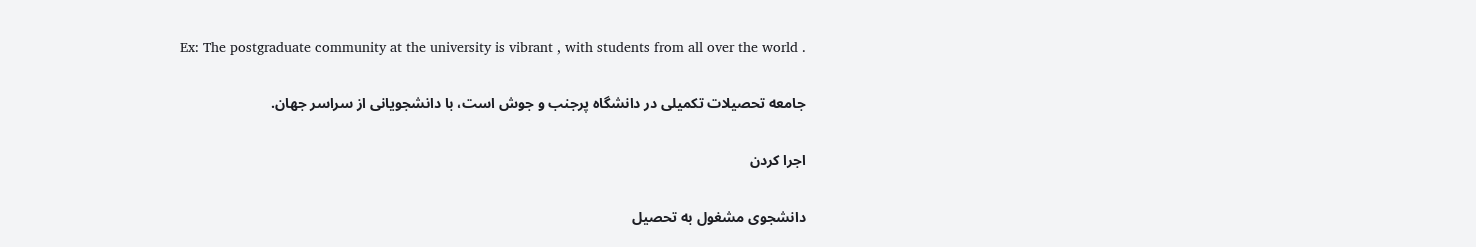Ex: The postgraduate community at the university is vibrant , with students from all over the world .

جامعه تحصیلات تکمیلی در دانشگاه پرجنب و جوش است، با دانشجویانی از سراسر جهان.

اجرا کردن

دانشجوی مشغول به تحصیل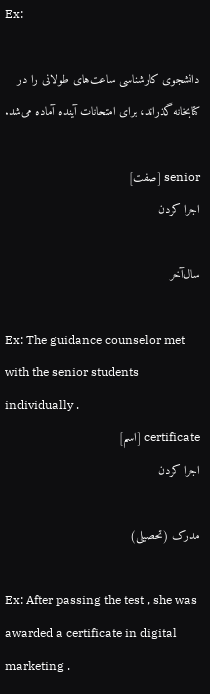Ex:

دانشجوی کارشناسی ساعت‌های طولانی را در کتابخانه گذراند، برای امتحانات آینده آماده می‌شد.

senior [صفت]
اجرا کردن

سال‌آخر

Ex: The guidance counselor met with the senior students individually .
certificate [اسم]
اجرا کردن

مدرک (تحصیلی)

Ex: After passing the test , she was awarded a certificate in digital marketing .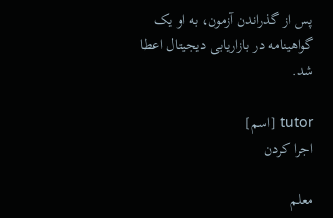پس از گذراندن آزمون، به او یک گواهینامه در بازاریابی دیجیتال اعطا شد.

tutor [اسم]
اجرا کردن

معلم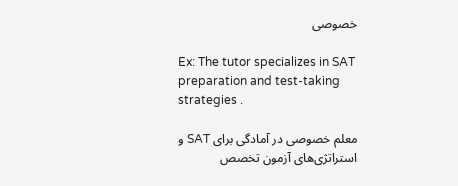خصوصی

Ex: The tutor specializes in SAT preparation and test-taking strategies .

معلم خصوصی در آمادگی برای SAT و استراتژی‌های آزمون تخصص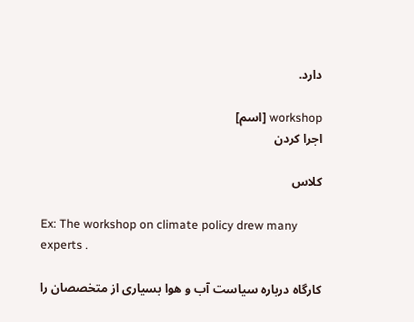دارد.

workshop [اسم]
اجرا کردن

کلاس

Ex: The workshop on climate policy drew many experts .

کارگاه درباره سیاست آب و هوا بسیاری از متخصصان را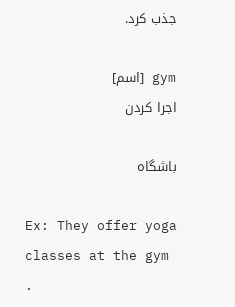جذب کرد.

gym [اسم]
اجرا کردن

باشگاه

Ex: They offer yoga classes at the gym .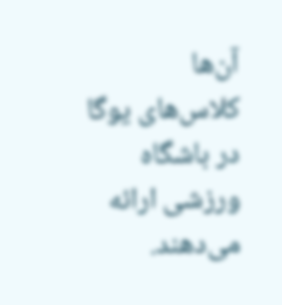آن‌ها کلاس‌های یوگا در باشگاه ورزشی ارائه می‌دهند.